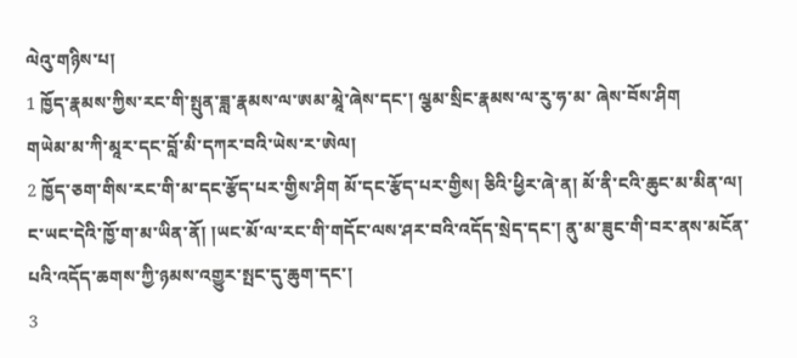ལེའུ་གཉིས་པ།
1 ཁྱོད་རྣམས་ཀྱིས་རང་གི་སྤུན་ཟླ་རྣམས་ལ་ཨམ་མཱེ་ཞེས་དང་། ལྕམ་སྲིང་རྣམས་ལ་རུ་ཧ་མ་ ཞེས་བོས་ཤིག
གཡེམ་མ་ཀི་མཱར་དང་བློ་མི་དཀར་བའི་ཡེས་ར་ཨེལ།
2 ཁྱོད་ཅག་གིས་རང་གི་མ་དང་རྩོད་པར་གྱིས་ཤིག མོ་དང་རྩོད་པར་གྱིས། ཅིའི་ཕྱིར་ཞེ་ན། མོ་ནི་ངའི་ཆུང་མ་མིན་ལ། ང་ཡང་དེའི་ཁྱོ་ག་མ་ཡིན་ནོ། །ཡང་མོ་ལ་རང་གི་གདོང་ལས་ཤར་བའི་འདོད་སྲེད་དང་། ནུ་མ་ཟུང་གི་བར་ནས་མངོན་པའི་འདོད་ཆགས་ཀྱི་ཉམས་འགྱུར་སྤང་དུ་ཆུག་དང་།
3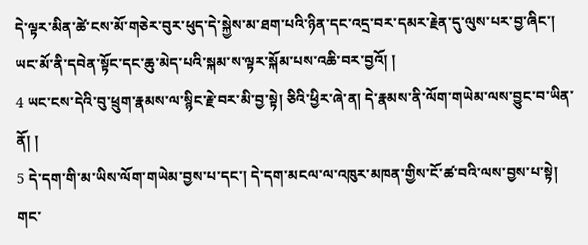དེ་ལྟར་མིན་ཚེ་ངས་མོ་གཅེར་བུར་ཕུད་དེ་སྐྱེས་མ་ཐག་པའི་ཉིན་དང་འདྲ་བར་དམར་རྗེན་དུ་ལུས་པར་བྱ་ཞིང་། ཡང་མོ་ནི་དབེན་སྟོང་དང་ཆུ་མེད་པའི་སྐམ་ས་ལྟར་སྐོམ་པས་འཆི་བར་བྱའོ། །
4 ཡང་ངས་དེའི་བུ་ཕྲུག་རྣམས་ལ་སྙིང་རྗེ་བར་མི་བྱ་སྟེ། ཅིའི་ཕྱིར་ཞེ་ན། དེ་རྣམས་ནི་ལོག་གཡེམ་ལས་བྱུང་བ་ཡིན་ནོ། །
5 དེ་དག་གི་མ་ཡིས་ལོག་གཡེམ་བྱས་པ་དང་། དེ་དག་མངལ་ལ་འཁུར་མཁན་གྱིས་ངོ་ཚ་བའི་ལས་བྱས་པ་སྟེ། གང་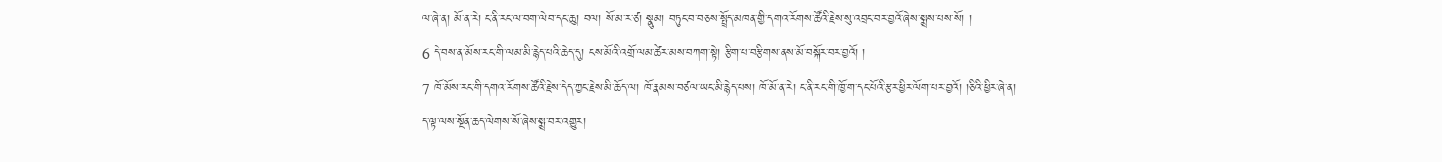ལ་ཞེ་ན། མོ་ན་རེ། ང་ནི་རང་ལ་བག་ལེབ་དང་ཆུ། བལ། སོ་མ་ར་ཙ། སྣུམ། བཏུང་བ་བཅས་སྤྲོད་མཁན་གྱི་དགའ་རོགས་ཚོའི་རྗེས་སུ་འབྲང་བར་བྱའོ་ཞེས་སྨྲས་པས་སོ། །
6 དེ་བས་ན་མོས་རང་གི་ལམ་མི་རྙེད་པའི་ཆེད་དུ། ངས་མོའི་འགྲོ་ལམ་ཚེར་མས་བཀག་སྟེ། རྩིག་པ་བརྩིགས་ནས་མོ་བསྐོར་བར་བྱའོ། །
7 ཁོ་མོས་རང་གི་དགའ་རོགས་ཚོའི་རྗེས་དེད་ཀྱང་རྗེས་མི་ཆོད་ལ། ཁོ་རྣམས་བཙལ་ཡང་མི་རྙེད་པས། ཁོ་མོ་ན་རེ། ང་ནི་རང་གི་ཁྱོ་ག་དང་པོའི་རྩར་ཕྱིར་ལོག་པར་བྱའོ། །ཅིའི་ཕྱིར་ཞེ་ན། ད་ལྟ་ལས་སྔོན་ཆད་ལེགས་སོ་ཞེས་སྨྲ་བར་འགྱུར།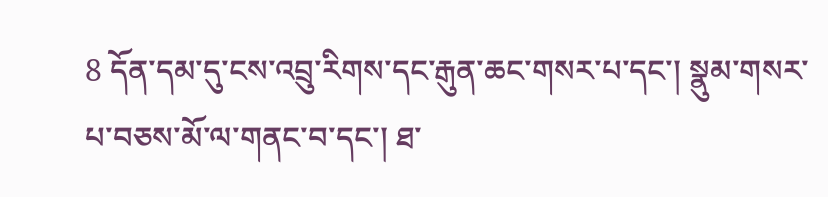8 དོན་དམ་དུ་ངས་འབྲུ་རིགས་དང་རྒུན་ཆང་གསར་པ་དང་། སྣུམ་གསར་པ་བཅས་མོ་ལ་གནང་བ་དང་། ཐ་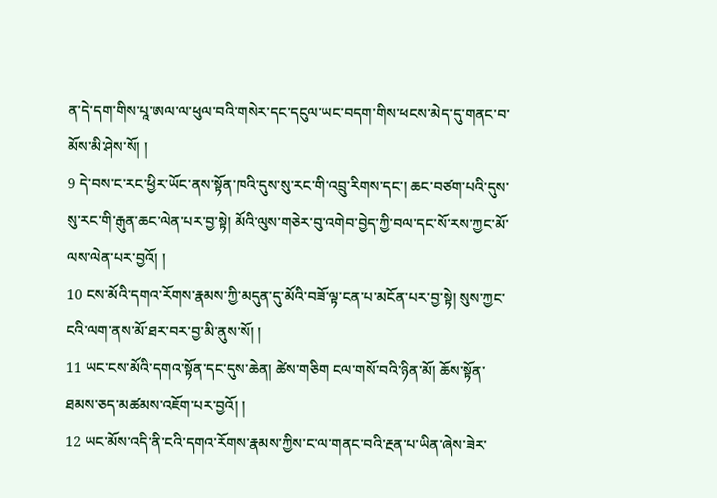ན་དེ་དག་གིས་པཱ་ཨལ་ལ་ཕུལ་བའི་གསེར་དང་དངུལ་ཡང་བདག་གིས་ཕངས་མེད་དུ་གནང་བ་མོས་མི་ཤེས་སོ། །
9 དེ་བས་ང་རང་ཕྱིར་ཡོང་ནས་སྟོན་ཁའི་དུས་སུ་རང་གི་འབྲུ་རིགས་དང་། ཆང་བཙག་པའི་དུས་སུ་རང་གི་རྒུན་ཆང་ལེན་པར་བྱ་སྟེ། མོའི་ལུས་གཅེར་བུ་འགེབ་བྱེད་ཀྱི་བལ་དང་སོ་རས་ཀྱང་མོ་ལས་ལེན་པར་བྱའོ། །
10 ངས་མོའི་དགའ་རོགས་རྣམས་ཀྱི་མདུན་དུ་མོའི་བཟོ་ལྟ་ངན་པ་མངོན་པར་བྱ་སྟེ། སུས་ཀྱང་ངའི་ལག་ནས་མོ་ཐར་བར་བྱ་མི་ནུས་སོ། །
11 ཡང་ངས་མོའི་དགའ་སྟོན་དང་དུས་ཆེན། ཚེས་གཅིག ངལ་གསོ་བའི་ཉིན་མོ། ཆོས་སྟོན་ཐམས་ཅད་མཚམས་འཇོག་པར་བྱའོ། །
12 ཡང་མོས་འདི་ནི་ངའི་དགའ་རོགས་རྣམས་ཀྱིས་ང་ལ་གནང་བའི་རྔན་པ་ཡིན་ཞེས་ཟེར་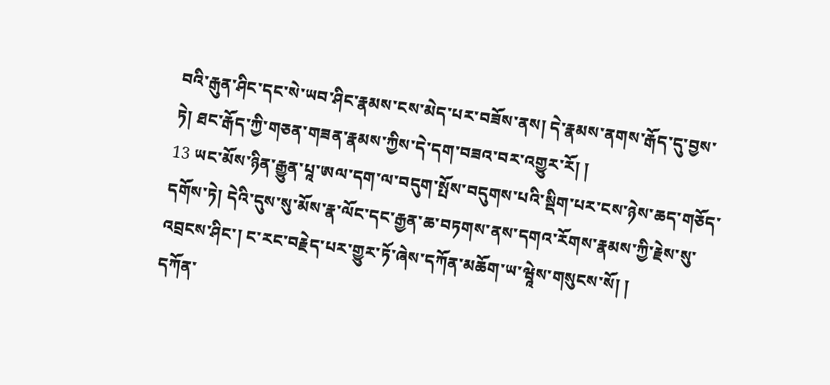བའི་རྒུན་ཤིང་དང་སེ་ཡབ་ཤིང་རྣམས་ངས་མེད་པར་བཟོས་ནས། དེ་རྣམས་ནགས་རྒོད་དུ་བྱས་ཏེ། ཐང་རྒོད་ཀྱི་གཅན་གཟན་རྣམས་ཀྱིས་དེ་དག་བཟའ་བར་འགྱུར་རོ། །
13 ཡང་མོས་ཉིན་རྒྱུན་པཱ་ཨལ་དག་ལ་བདུག་སྤོས་བདུགས་པའི་སྡིག་པར་ངས་ཉེས་ཆད་གཅོད་དགོས་ཏེ། དེའི་དུས་སུ་མོས་རྣ་ལོང་དང་རྒྱན་ཆ་བཏགས་ནས་དགའ་རོགས་རྣམས་ཀྱི་རྗེས་སུ་འབྲངས་ཤིང་། ང་རང་བརྗེད་པར་གྱུར་ཏོ་ཞེས་དཀོན་མཆོག་ཡ་ཝཱེས་གསུངས་སོ། །
དཀོན་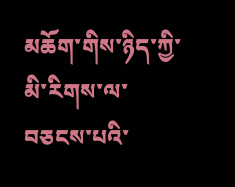མཆོག་གིས་ཉིད་ཀྱི་མི་རིགས་ལ་བཅངས་པའི་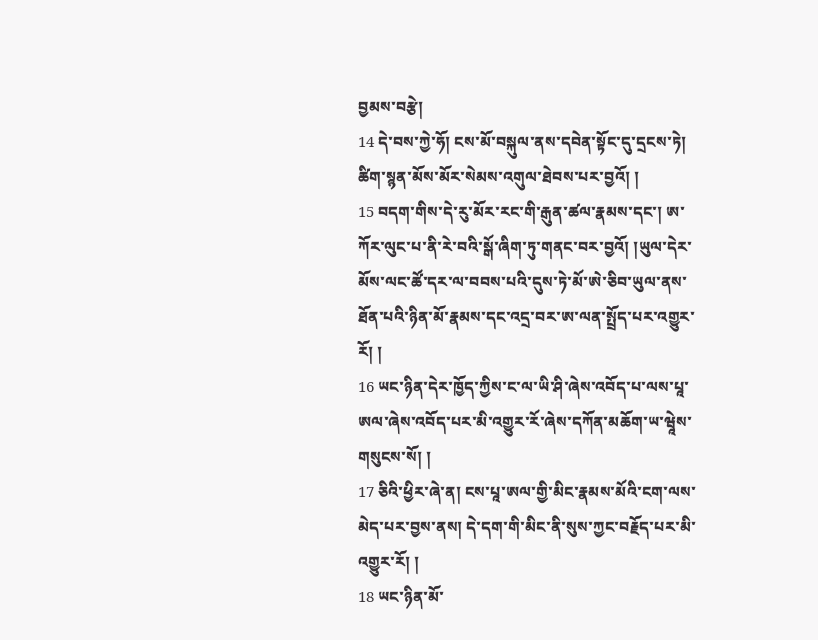བྱམས་བརྩེ།
14 དེ་བས་ཀྱེ་ཧོ། ངས་མོ་བསྐུལ་ནས་དབེན་སྟོང་དུ་དྲངས་ཏེ། ཚིག་སྙན་མོས་མོར་སེམས་འགུལ་ཐེབས་པར་བྱའོ། །
15 བདག་གིས་དེ་རུ་མོར་རང་གི་རྒུན་ཚལ་རྣམས་དང་། ཨ་ཀོར་ལུང་པ་ནི་རེ་བའི་སྒོ་ཞིག་ཏུ་གནང་བར་བྱའོ། །ཡུལ་དེར་མོས་ལང་ཚོ་དར་ལ་བབས་པའི་དུས་ཏེ་མོ་ཨེ་ཅིབ་ཡུལ་ནས་ཐོན་པའི་ཉིན་མོ་རྣམས་དང་འདྲ་བར་ཨ་ལན་སྤྲོད་པར་འགྱུར་རོ། །
16 ཡང་ཉིན་དེར་ཁྱོད་ཀྱིས་ང་ལ་ཡི་ཤི་ཞེས་འབོད་པ་ལས་པཱ་ཨལ་ཞེས་འབོད་པར་མི་འགྱུར་རོ་ཞེས་དཀོན་མཆོག་ཡ་ཝཱེས་གསུངས་སོ། །
17 ཅིའི་ཕྱིར་ཞེ་ན། ངས་པཱ་ཨལ་གྱི་མིང་རྣམས་མོའི་ངག་ལས་མེད་པར་བྱས་ནས། དེ་དག་གི་མིང་ནི་སུས་ཀྱང་བརྗོད་པར་མི་འགྱུར་རོ། །
18 ཡང་ཉིན་མོ་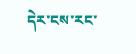དེར་ངས་རང་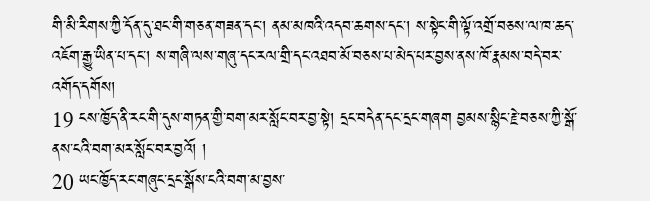གི་མི་རིགས་ཀྱི་དོན་དུ་ཐང་གི་གཅན་གཟན་དང་། ནམ་མཁའི་འདབ་ཆགས་དང་། ས་སྟེང་གི་ལྟོ་འགྲོ་བཅས་ལ་ཁ་ཆད་འཇོག་རྒྱུ་ཡིན་པ་དང་། ས་གཞི་ལས་གཞུ་དང་རལ་གྲི་དང་འཐབ་མོ་བཅས་པ་མེད་པར་བྱས་ནས་ཁོ་རྣམས་བདེ་བར་འགོད་དགོས།
19 ངས་ཁྱོད་ནི་རང་གི་དུས་གཏན་གྱི་བག་མར་སློང་བར་བྱ་སྟེ། དྲང་བདེན་དང་དྲང་གཞག བྱམས་སྙིང་རྗེ་བཅས་ཀྱི་སྒོ་ནས་ངའི་བག་མར་སློང་བར་བྱའོ། །
20 ཡང་ཁྱོད་རང་གཞུང་དྲང་སྒོས་ངའི་བག་མ་བྱས་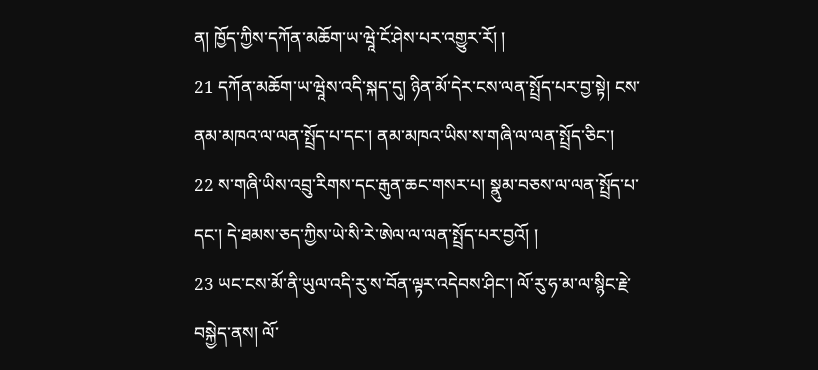ན། ཁྱོད་ཀྱིས་དཀོན་མཆོག་ཡ་ཝཱེ་ངོ་ཤེས་པར་འགྱུར་རོ། །
21 དཀོན་མཆོག་ཡ་ཝཱེས་འདི་སྐད་དུ། ཉིན་མོ་དེར་ངས་ལན་སྤྲོད་པར་བྱ་སྟེ། ངས་ནམ་མཁའ་ལ་ལན་སྤྲོད་པ་དང་། ནམ་མཁའ་ཡིས་ས་གཞི་ལ་ལན་སྤྲོད་ཅིང་།
22 ས་གཞི་ཡིས་འབྲུ་རིགས་དང་རྒུན་ཆང་གསར་པ། སྣུམ་བཅས་ལ་ལན་སྤྲོད་པ་དང་། དེ་ཐམས་ཅད་ཀྱིས་ཡེ་སི་རེ་ཨེལ་ལ་ལན་སྤྲོད་པར་བྱའོ། །
23 ཡང་ངས་མོ་ནི་ཡུལ་འདི་རུ་ས་བོན་ལྟར་འདེབས་ཤིང་། ལོ་རུ་ཧ་མ་ལ་སྙིང་རྗེ་བསྐྱེད་ནས། ལོ་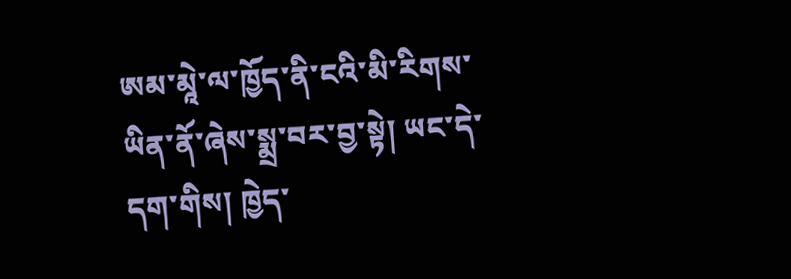ཨམ་མཱེ་ལ་ཁྱོད་ནི་ངའི་མི་རིགས་ཡིན་ནོ་ཞེས་སྨྲ་བར་བྱ་སྟེ། ཡང་དེ་དག་གིས། ཁྱེད་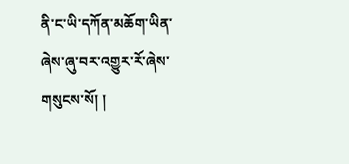ནི་ང་ཡི་དཀོན་མཆོག་ཡིན་ཞེས་ཞུ་བར་འགྱུར་རོ་ཞེས་གསུངས་སོ། །